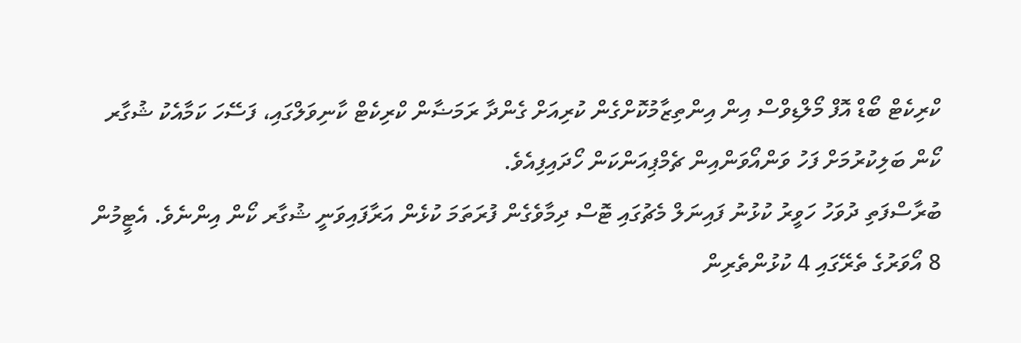ކްރިކެޓް ބޯޑް އޮފް މޯލްޑިވްސް އިން އިންތިޒާމުކޮށްގެން ކުރިއަށް ގެންދާ ރަމަޟާން ކްރިކެޓް ކާނިވަލްގައި، ފަސޭހަ ކަމާއެކު ޝުގާރ ކޯން ބަލިކުރުމަށް ފަހު ވަންއޯވަންއިން ޗެމްޕިއަންކަން ހޯދައިފިއެވެ.
ބުރާސްފަތި ދުވަހު ހަވީރު ކުޅުނު ފައިނަލް މެޗުގައި ޓޮސް ދިމާވެގެން ފުރަތަމަ ކުޅެން އަރާފައިވަނީ ޝުގާރ ކޯން އިންނެވެ. އެޓީމުން 8 އޯވަރުގެ ތެރޭގައި 4 ކުޅުންތެރިން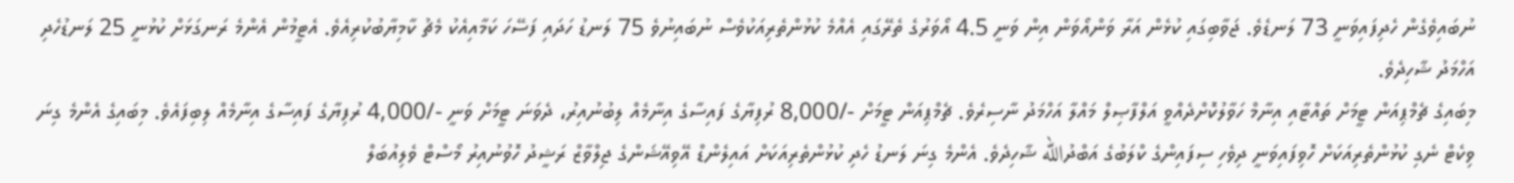ނުބައިވެގެން ހެދިފައިވަނީ 73 ލަނޑެވެ. ޖަވާބިގައި ކުޅެން އަރާ ވަންއޯވަން އިން ވަނީ 4.5 އޯވަރުގެ ތެރޭގައި އެއްމެ ކުޅުންތެރިއަކުވެސް ނުބައިނުވެ 75 ލަނޑު ހަދައި ފަސޭހަ ކަމާއިއެކު މެޗު ކާމިޔާބުކުރިއެވެ. އެޓީމުން އެންމެ ރަނގަޅަށް ކުޅުނީ 25 ލަނޑުހެދި އަހްމަދު ޝާހިދެވެ.
މިބައިގެ ޗެމްޕިއަން ޓީމަށް ތައްޓާއި އިނާމް ހަވާލުކޮށްދެއްވީ އަލްފާޞިލް މައްލާ އަހްމަދު ނާސިރެވެ. ޗެމްޕިއަން ޓީމަށް -/8,000 ރުފިޔާގެ ފައިސާގެ އިނާމެއް ލިބުނުއިރު، ދެވަނަ ޓީމަށް ވަނީ -/4,000 ރުފިޔާގެ ފައިސާގެ އިނާމެއް ލިބިފައެވެ. މިބައިގެ އެންމެ ގިނަ ވިކެޓް ނެގި ކުޅުންތެރިއަކަށް ހޮވިފައިވަނީ ދިވެހި ސިފައިންގެ ކްލަބުގެ އަބްދުالله ޝާހިދެވެ. އެންމެ ގިނަ ލަނޑު ހެދި ކުޅުންތެރިއަކަށް އައިލެންޑް އޭވިއޭޝަންގެ ޖިލްވާޒް ރަޝީދު ހޮވުނުއިރު މޯސްޓް ވެލިއުބަލް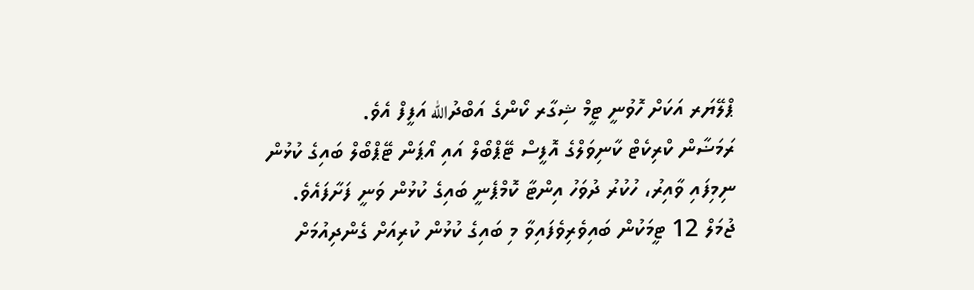ޕްލޭޔަރ އަކަށް ހޮވުނީ ޓީމް ޝިގާރ ކޯންގެ އަބްދުالله އަފީފް އެވެ.
ރަމަޟާން ކްރިކެޓް ކާނިވަލްގެ އޮފީސް ޓޭޕްބޯލް އައި އޯޕަން ޓޭޕްބޯލް ބައިގެ ކުޅުން ނިމިފައި ވާއިރު، ހުކުރު ދުވަހު އިންޓާ ކޮމްޕެނީ ބައިގެ ކުޅުން ވަނީ ފަށާފައެވެ. ޖުމަލް 12 ޓީމަކުން ބައިވެރިވެފައިވާ މި ބައިގެ ކުޅުން ކުރިއަށް ގެންދިއުމަށް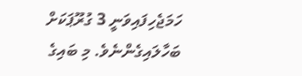ހަމަޖެހިފައިވަނީ 3 ގުރޫޕަކަށް ބަހާލައިގެންނެވެ. މި ބައިގެ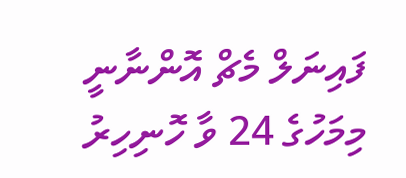ފައިނަލް މެޗް އޮންނާނީ މިމަހުގެ 24 ވާ ހޮނިހިރު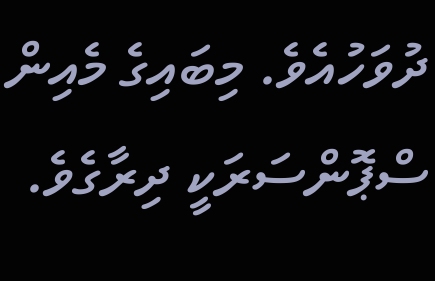ދުވަހުއެވެ. މިބައިގެ މެއިން ސްޕޮންސަރަކީ ދިރާގެވެ.